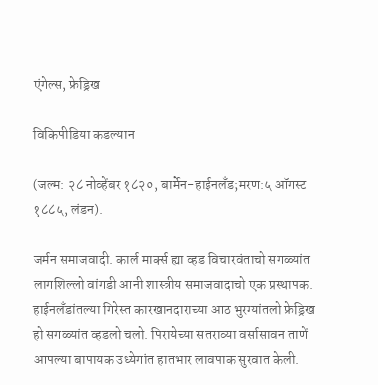एंगेल्स, फ्रेड्रिख

विकिपीडिया कडल्यान

(जल्म: २८ नोव्हेंबर १८२०, बार्मेन-हाईनलॅंड;मरण:५ ऑगस्ट १८८५, लंडन).

जर्मन समाजवादी. कार्ल मार्क्स ह्या व्हड विचारवंताचो सगळ्यांत लागशिल्लो वांगडी आनी शास्त्रीय समाजवादाचो एक प्रस्थापक. हाईनलॅंडांतल्या गिरेस्त कारखानदाराच्या आठ भुरग्यांतलो फ्रेड्रिख हो सगळ्यांत व्हडलो चलो. पिरायेच्या सतराव्या वर्सासावन ताणें आपल्या बापायक उध्येगांत हातभार लावपाक सुरवात केली.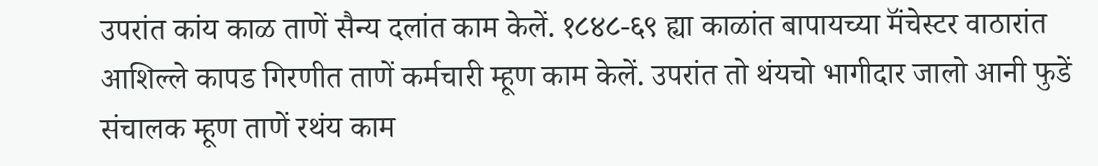उपरांत कांय काळ ताणें सैन्य दलांत काम केलें. १८४८-६९ ह्या काळांत बापायच्या मॅंचेस्टर वाठारांत आशिल्ले कापड गिरणीत ताणें कर्मचारी म्हूण काम केलें. उपरांत तो थंयचो भागीदार जालो आनी फुडें संचालक म्हूण ताणें रथंय काम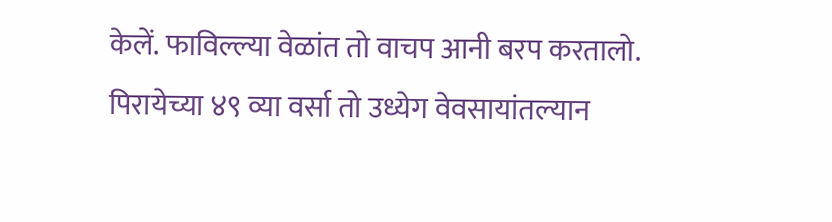केलें. फाविल्ल्या वेळांत तो वाचप आनी बरप करतालो. पिरायेच्या ४९ व्या वर्सा तो उध्येग वेवसायांतल्यान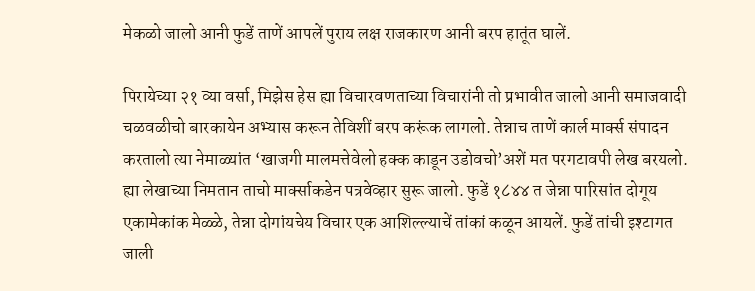मेकळो जालो आनी फुडें ताणें आपलें पुराय लक्ष राजकारण आनी बरप हातूंत घालें.

पिरायेच्या २१ व्या वर्सा, मिझेस हेस ह्या विचारवणताच्या विचारांनी तो प्रभावीत जालो आनी समाजवादी चळवळीचो बारकायेन अभ्यास करून तेविशीं बरप करूंक लागलो. तेन्नाच ताणें कार्ल मार्क्स संपादन करतालो त्या नेमाळ्यांत ‘खाजगी मालमत्तेवेलो हक्क काडून उडोवचो’अशें मत परगटावपी लेख बरयलो. ह्या लेखाच्या निमतान ताचो मार्क्साकडेन पत्रवेव्हार सुरू जालो. फुडें १८४४ त जेन्ना पारिसांत दोगूय एकामेकांक मेळ्ळे, तेन्ना दोगांयचेय विचार एक आशिल्ल्याचें तांकां कळून आयलें. फुडें तांची इश्टागत जाली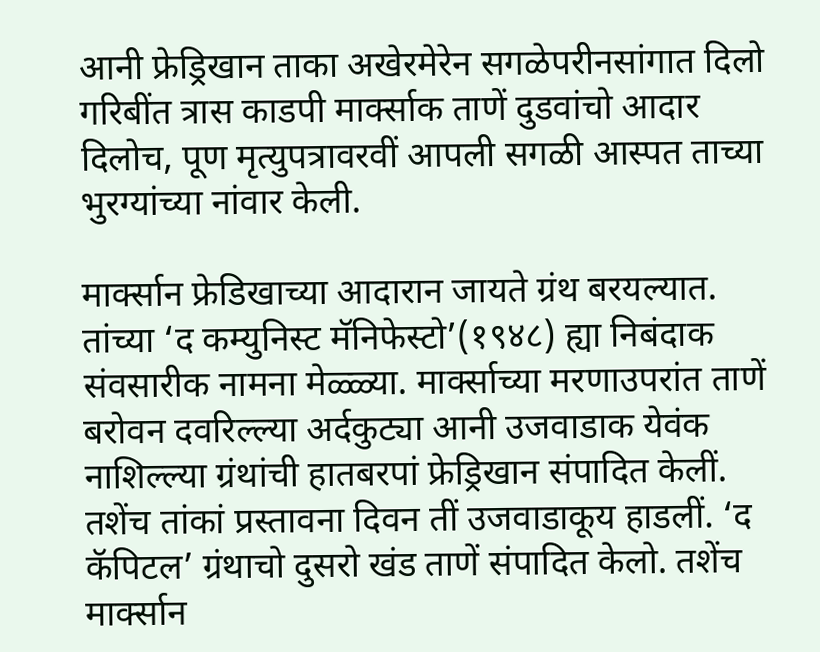आनी फ्रेड्रिखान ताका अखेरमेरेन सगळेपरीनसांगात दिलो गरिबींत त्रास काडपी मार्क्साक ताणें दुडवांचो आदार दिलोच, पूण मृत्युपत्रावरवीं आपली सगळी आस्पत ताच्या भुरग्यांच्या नांवार केली.

मार्क्सान फ्रेडिखाच्या आदारान जायते ग्रंथ बरयल्यात. तांच्या ‘द कम्युनिस्ट मॅनिफेस्टो’(१९४८) ह्या निबंदाक संवसारीक नामना मेळ्ळ्या. मार्क्साच्या मरणाउपरांत ताणें बरोवन दवरिल्ल्या अर्दकुट्या आनी उजवाडाक येवंक नाशिल्ल्या ग्रंथांची हातबरपां फ्रेड्रिखान संपादित केलीं. तशेंच तांकां प्रस्तावना दिवन तीं उजवाडाकूय हाडलीं. ‘द कॅपिटल’ ग्रंथाचो दुसरो खंड ताणें संपादित केलो. तशेंच मार्क्सान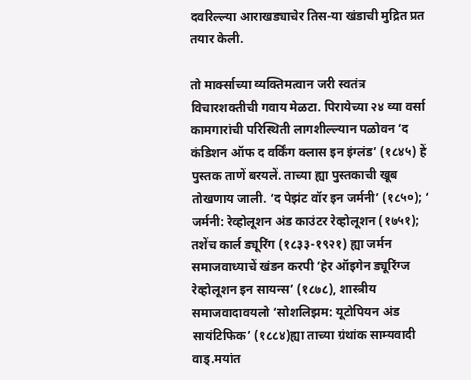दवरिल्ल्या आराखड्याचेर तिस-या खंडाची मुद्रित प्रत तयार केली.

तो मार्क्साच्या व्यक्तिमत्वान जरी स्वतंत्र विचारशक्तीची गवाय मेळटा. पिरायेच्या २४ व्या वर्सा कामगारांची परिस्थिती लागशील्ल्यान पळोवन ‘द कंडिशन ऑफ द वर्किंग क्लास इन इंग्लंड’ (१८४५) हें पुस्तक ताणें बरयलें. ताच्या ह्या पुस्तकाची खूब तोखणाय जाली. ‘द पेझंट वॉर इन जर्मनी’ (१८५०); ‘ जर्मनी: रेव्होलूशन अंड काउंटर रेव्होलूशन (१७५१); तशेंच कार्ल ड्यूरिंग (१८३३-१९२१) ह्या जर्मन समाजवाध्याचें खंडन करपी ‘हेर ऑइगेन ड्यूरिंग्ज रेव्होलूशन इन सायन्स’ (१८७८), शास्त्रीय समाजवादावयलो ‘सोशलिझम: यूटोपियन अंड सायंटिफिक’ (१८८४)ह्या ताच्या ग्रंथांक साम्यवादी वाड्.मयांत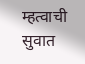म्हत्वाची सुवात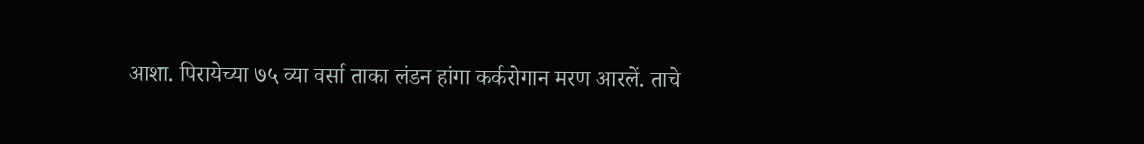आशा. पिरायेच्या ७५ व्या वर्सा ताका लंडन हांगा कर्करोगान मरण आरलें. ताचे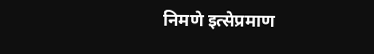निमणे इत्सेप्रमाण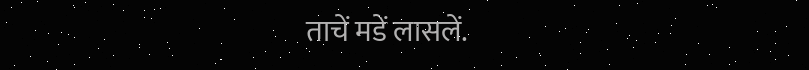ताचें मडें लासलें.